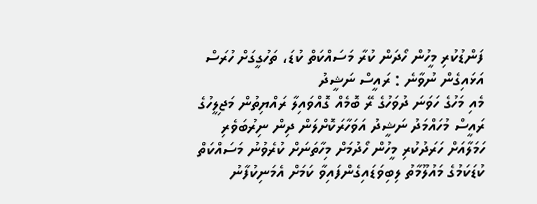ފަންޑުކުރި މީހުން ހޯދަން ކުރާ މަސައްކަތް ކުޑަ، ތަހުގީގަށް ހުރަސް އަޅައިގެން ނުވާނެ : ރައީސް ނަޝީދު
މެއި މަހުގެ ހަވަނަ ދުވަހުގެ ރޭ ބޮމެއް ގޮއްވައިލާ ރައްޔިތުން މަޖިލީހުގެ ރައީސް މުހައްމަދު ނަޝީދު އަވަހާރަކޮށްލަން ދިން ނިރުބަވެރި ހަމަލާއަށް ހަރަދުކުރި މީހުން ހޯދުމަށް މިހާތަނަށް ކުރެވުނު މަސައްކަތް ކުޑަކަމުގެ މައުލޫމާތު ލިބިވަޑައިގެންފައިވާ ކަމަށް އެމަނިކުފާނު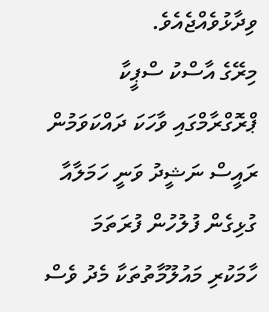ވިދާޅުވެއްޖެއެވެ.
މިރޭގެ އާސްކު ސްޕީކާ ޕްރޮގްރާމްގައި ވާހަކަ ދައްކަވަމުން ރައީސް ނަޝީދު ވަނީ ހަމަލާއާ ގުޅިގެން ފުލުހުން ފުރަތަމަ ހާމަކުރި މައުލޫމާތުތަކާ މެދު ވެސް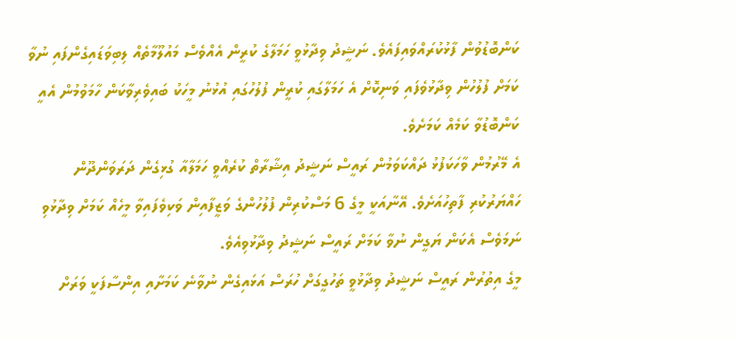ކަންބޮޑުވުން ފާޅުކުރައްވައިފައެވެ. ނަޝީދު ވިދާޅުވީ ހަމަލާގެ ކުރީން އެއްވެސް މައުލޫމާތެއް ލިބިވަޑައިގެންފައި ނުވާ ކަމަށް ފުލުހުން ވިދާޅުވެފައި ވަނިކޮށް އެ ހަމަލާގައި ކުރީން ފުލުހުގައި އުޅުނު މީހަކު ބައިވެރިވާކަން ހާމަވުމުން އެއީ ކަންބޮޑުވާ ކަމެއް ކަމަށެވެ.
އެ މޭރުމުން ވާހަކަފުޅު ދައްކަވަމުން ރައީސް ނަޝީދު އިޝާރާތް ކުރެއްވީ ހަމަލާއާ ގުޅިގެން ދަރަވަންދޫން ހައްޔަރުކުރި ފާތިހުއަށެވެ. އޭނާއަކީ މީގެ 6 މަސްކުރިން ފުލުހުންގެ ވަޒީފާއިން ވަކިވެފައިވާ މީހެއް ކަމަށް ވިދާޅުވި ނަމަވެސް އެކަން ޔަގީން ނުވާ ކަމަށް ރައީސް ނަޝީދު ވިދާޅުވިއެވެ.
މީގެ އިތުރުން ރައީސް ނަޝީދު ވިދާޅުވީ ތަހުގީގަށް ހުރަސް އަޅައިގެން ނުވާނެ ކަމަށާއި އިންސާފަކީ ވަރަށް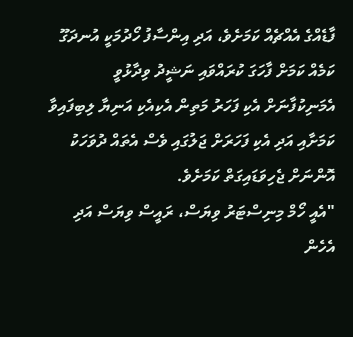ފާޑެއްގެ އެއްޗެއް ކަމަށެވެ، އަދި އިންސާފު ހޯދުމަކީ އުނދަގޫ ކަމެއް ކަމަށް ފާހަގަ ކުރައްވައި ނަޝީދު ވިދާޅުވީ އެމަނިކުފާނަށް އެކި ފަހަރު މަތިން އެކިއެކި އަނިޔާ ލިބިފައިވާ ކަމަށާއި އަދި އެކި ފަހަރަށް ޖަލުގައި ވެސް އެތައް ދުވަހަކު އޮންނަށް ޖެހިވަޑައިގަތް ކަމަށެވެ.
"އެއީ ހޯމް މިނިސްޓަރު ވިޔަސް، ރައީސް ވިޔަސް އަދި އެހެން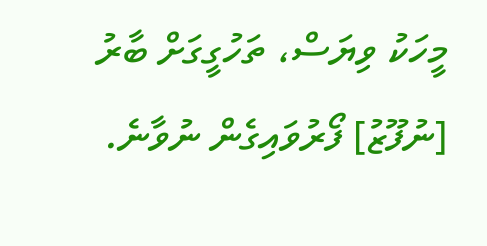މީހަކު ވިޔަސް، ތަހުގީގަށް ބާރު [ނުފޫޒު] ފޯރުވައިގެން ނުވާނެ.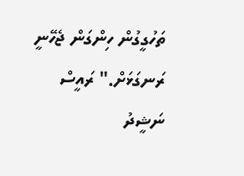ތަހުގީގުން ހިންގަން ޖެހޭނީ ރަނގަޅަށް." ރައީސް ނަޝީދު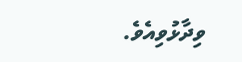ވިދާޅުވިއެވެ.